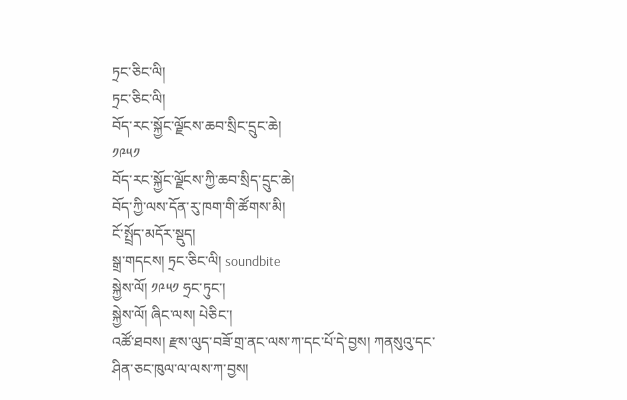ཏྲང་ཅིང་ལི།
ཏྲང་ཅིང་ལི།
བོད་རང་སྐྱོང་ལྗོངས་ཆབ་སྲིང་དྲུང་ཆེ།
༡༩༥༡
བོད་རང་སྐྱོང་ལྗོངས་ཀྱི་ཆབ་སྲིད་དྲུང་ཆེ།
བོད་ཀྱི་ལས་དོན་རུ་ཁག་གི་ཚོགས་མི།
ངོ་སྤྲོད་མདོར་སྡུད།
སྒྲ་གདངས། ཏྲང་ཅིང་ལི། soundbite
སྐྱེས་ལོ། ༡༩༥༡ ཧྲང་ཏུང་།
སྐྱེས་ལོ། ཞིང་ལས། པེཅིང་།
འཚོ་ཐབས། རྫས་ལུད་བཟོ་གྲ་ནང་ལས་ཀ་དང་པོ་དེ་བྱས། ཀནསུའུ་དང་ཤིན་ཅང་ཁུལ་ལ་ལས་ཀ་བྱས།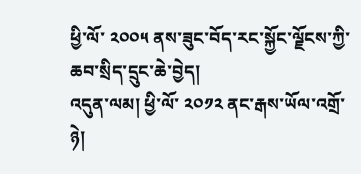ཕྱི་ལོ་ ༢༠༠༥ ནས་ཟུང་བོད་རང་སྐྱོང་ལྗོངས་ཀྱི་ཆབ་སྲིད་དྲུང་ཆེ་བྱེད།
འདུན་ལམ། ཕྱི་ལོ་ ༢༠༡༢ ནང་རྒས་ཡོལ་འགྲོ་ཉེ།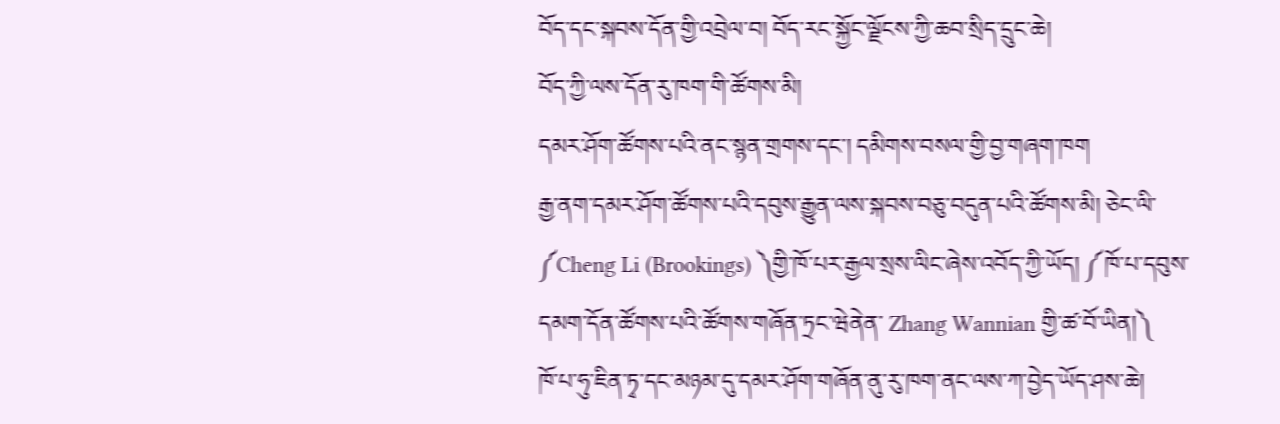བོད་དང་སྐབས་དོན་གྱི་འབྲེལ་བ། བོད་རང་སྐྱོང་ལྗོངས་ཀྱི་ཆབ་སྲིད་དྲུང་ཆེ།
བོད་ཀྱི་ལས་དོན་རུ་ཁག་གི་ཚོགས་མི།
དམར་ཤོག་ཚོགས་པའི་ནང་སྙན་གྲགས་དང་། དམིགས་བསལ་གྱི་བྱ་གཞག་ཁག
རྒྱ་ནག་དམར་ཤོག་ཚོགས་པའི་དབུས་རྒྱུན་ལས་སྐབས་བཅུ་བདུན་པའི་ཚོགས་མི། ཅེང་ལི་ ༼Cheng Li (Brookings) ༽གྱི་ཁོ་པར་རྒྱལ་སྲས་ལིང་ཞེས་འབོད་ཀྱི་ཡོད། ༼ཁོ་པ་དབུས་དམག་དོན་ཚོགས་པའི་ཚོགས་གཞོན་ཏྲང་ཝེནེན་ Zhang Wannian གྱི་ཚ་བོ་ཡིན།༽
ཁོ་པ་ཧུ་ཇིན་ཏྭ་དང་མཉམ་དུ་དམར་ཤོག་གཞོན་ནུ་རུ་ཁག་ནང་ལས་ཀ་བྱེད་ཡོད་ཤས་ཆེ།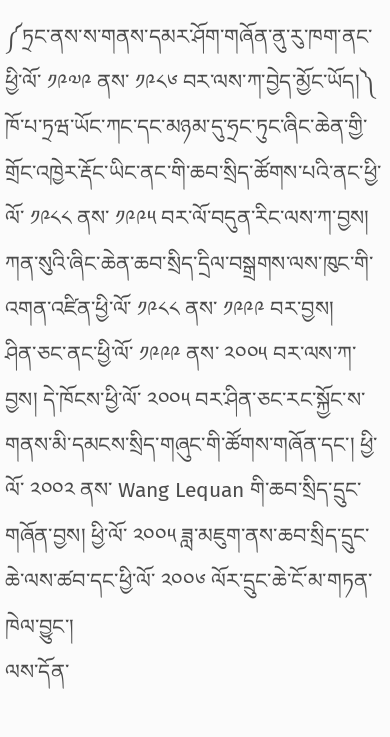༼ཏྲང་ནས་ས་གནས་དམར་ཤོག་གཞོན་ནུ་རུ་ཁག་ནང་ཕྱི་ལོ་ ༡༩༧༩ ནས་ ༡༩༨༦ བར་ལས་ཀ་བྱེད་མྱོང་ཡོད།༽
ཁོ་པ་ཏྲཝ་ཡོང་ཀང་དང་མཉམ་དུ་ཧྲང་ཏུང་ཞིང་ཆེན་གྱི་གྲོང་འཁྱེར་རྡོང་ཡིང་ནང་གི་ཆབ་སྲིད་ཚོགས་པའི་ནང་ཕྱི་ལོ་ ༡༩༨༨ ནས་ ༡༩༩༥ བར་ལོ་བདུན་རིང་ལས་ཀ་བྱས།
ཀན་སུའི་ཞིང་ཆེན་ཆབ་སྲིད་དྲིལ་བསྒྲགས་ལས་ཁུང་གི་འགན་འཛིན་ཕྱི་ལོ་ ༡༩༨༨ ནས་ ༡༩༩༩ བར་བྱས།
ཤིན་ཅང་ནང་ཕྱི་ལོ་ ༡༩༩༩ ནས་ ༢༠༠༥ བར་ལས་ཀ་བྱས། དེ་ཁོངས་ཕྱི་ལོ་ ༢༠༠༥ བར་ཤིན་ཅང་རང་སྐྱོང་ས་གནས་མི་དམངས་སྲིད་གཞུང་གི་ཚོགས་གཞོན་དང་། ཕྱི་ལོ་ ༢༠༠༢ ནས་ Wang Lequan གི་ཆབ་སྲིད་དྲུང་གཞོན་བྱས། ཕྱི་ལོ་ ༢༠༠༥ ཟླ་མཇུག་ནས་ཆབ་སྲིད་དྲུང་ཆེ་ལས་ཚབ་དང་ཕྱི་ལོ་ ༢༠༠༦ ལོར་དྲུང་ཆེ་ངོ་མ་གཏན་ཁེལ་བྱུང་།
ལས་དོན་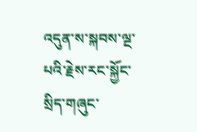འདུན་ས་སྐབས་ལྔ་པའི་རྗེས་རང་སྐྱོང་སྲིད་གཞུང་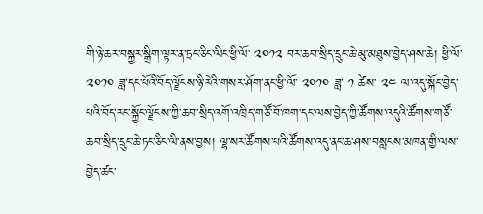གི་ཉེ་ཆར་བསྐྱར་སྒྲིག་ལྟར་ན་ཏྲང་ཅིང་ལིང་ཕྱི་ལོ་ ༢༠༡༢ བར་ཆབ་སྲིད་དྲུང་ཆེ་མུ་མཐུས་བྱེད་ཤས་ཆེ། ཕྱི་ལོ་ ༢༠༡༠ ཟླ་དང་པོའི་བོད་ལྗོངས་ཉི་རེའི་གསར་ཤོག་ནང་ཕྱི་ལོ་ ༢༠༡༠ ཟླ་ ༡ ཚེས་ ༢༤ ལ་འདུ་སྐོང་བྱེད་པའི་བོད་རང་སྐྱོང་ལྗོངས་ཀྱི་ཆབ་སྲིད་འགོ་འཁྲིད་གཙོ་བོ་ཁག་དང་ལས་བྱེད་ཀྱི་ཚོགས་འདུའི་ཚོགས་གཙོ་ཆབ་སྲིད་དྲུང་ཆེ་ཏང་ཅིང་ལི་ནས་བྱས། ལྷ་སར་ཚོགས་པའི་ཚོགས་འདུ་ནང་ཆ་ཤས་བསླངས་མཁན་གྱི་ལས་བྱེད་ཚང་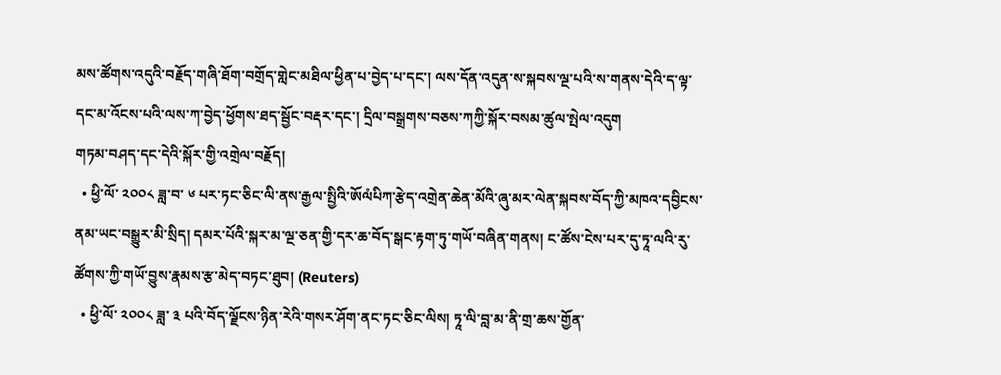མས་ཚོགས་འདུའི་བརྗོད་གཞི་ཐོག་བགྲོད་གླེང་མཐིལ་ཕྱིན་པ་བྱེད་པ་དང་། ལས་དོན་འདུན་ས་སྐབས་ལྔ་པའི་ས་གནས་དེའི་ད་ལྟ་དང་མ་འོངས་པའི་ལས་ཀ་བྱེད་ཕྱོགས་ཐད་སྦྱོང་བརྡར་དང་། དྲིལ་བསྒྲགས་བཅས་ཀཀྱི་སྐོར་བསམ་ཚུལ་སྤེལ་འདུག
གཏམ་བཤད་དང་དེའི་སྐོར་གྱི་འགྲེལ་བརྗོད།
  • ཕྱི་ལོ་ ༢༠༠༨ ཟླ་བ་ ༦ པར་ཏང་ཅིང་ལི་ནས་རྒྱལ་སྤྱིའི་ཨོལཾཔིཀ་རྩེད་འགྲེན་ཆེན་མོའི་ཞུ་མར་ལེན་སྐབས་བོད་ཀྱི་མཁའ་དབྱིངས་ནམ་ཡང་བསྒྱུར་མི་སྲིད། དམར་པོའི་སྐར་མ་ལྔ་ཅན་གྱི་དར་ཆ་བོད་སྒང་རྟག་ཏུ་གཡོ་བཞིན་གནས། ང་ཚོས་ངེས་པར་དུ་ཏཱ་ལའི་རུ་ཚོགས་ཀྱི་གཡོ་བྱུས་རྣམས་རྩ་མེད་བཏང་ཐུབ། (Reuters)
  • ཕྱི་ལོ་ ༢༠༠༨ ཟླ་ ༣ པའི་བོད་ལྗོངས་ཉིན་རེའི་གསར་ཤོག་ནང་ཏང་ཅིང་ལིས། ཏཱ་ལི་བླ་མ་ནི་གྲ་ཆས་གྱོན་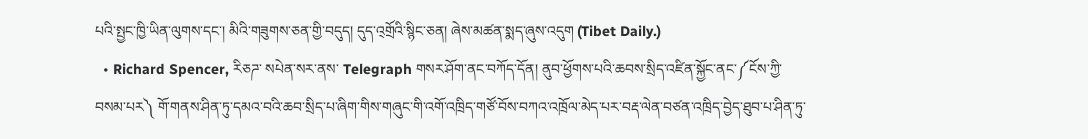པའི་སྤྱང་ཁྱི་ཡིན་ལུགས་དང་། མིའི་གཟུགས་ཅན་གྱི་བདུད། དུད་འ྄གྲོའི་སྙིང་ཅན། ཞེས་མཚན་སྨད་ཞུས་འདུག (Tibet Daily.)
  • Richard Spencer, རིཅཌ་ སཔེན་སར་ནས་ Telegraph གསར་ཤོག་ནང་བཀོད་དོན། ནུབ་ཕྱོགས་པའི་ཆབས་སྲིད་འཛིན་སྐྱོང་ནང་༼ངོས་ཀྱི་བསམ་པར༽ གོ་གནས་ཤིན་ཏུ་དམའ་བའི་ཆབ་སྲིད་པ་ཞིག་གིས་གཞུང་གི་འགོ་འཁྲིད་གཙོ་བོས་བཀའ་འཁྲོལ་མེད་པར་བརྡ་ལེན་བཙན་འཁྲིད་བྱེད་ཐུབ་པ་ཤིན་ཏུ་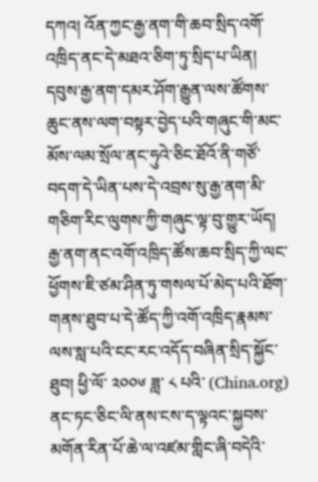དཀའ། འོན་ཀྱང་རྒྱ་ནག་གི་ཆབ་སྲིད་འགོ་འཁྲིད་ནང་དེ་མཐའ་ཅིག་ཏུ་སྲིད་པ་ཡིན། དབུས་རྒྱ་ནག་དམར་ཤོག་རྒྱུན་ལས་ཚོགས་ཆུང་ནས་ལག་བསྟར་བྱེད་པའི་གཞུང་གི་མང་མོས་ལམ་སྲོལ་ནང་ཧུའེ་ཅིང་ཐོའོ་ནི་གཙོ་བདག་དེ་ཡིན་པས་དེ་འབྲས་སུ་རྒྱ་ནག་མི་གཅིག་རིང་ལུགས་ཀྱི་གཞུང་ལྟ་བུ་གྱུར་ཡོད། རྒྱ་ནག་ནང་འགོ་འཁྲིད་ཚོས་ཆབ་སྲིད་ཀྱི་ལང་ཕྱོགས་ཇི་ཙམ་ཤིན་ཏུ་གསལ་པོ་མེད་པའི་ཐོག་གནས་ཐུབ་པ་དེ་ཚོད་ཀྱི་འགོ་འཁྲིད་རྣམས་ལས་སླ་པའི་ངང་རང་འདོད་བཞིན་སྲིད་སྐྱོང་ཐུབ། ཕྱི་ལོ་ ༢༠༠༦ ཟླ་ ༨ པའི་ (China.org) ནང་ཏང་ཅིང་ལི་ནས་ངས་ད་ལྟའང་སྐྱབས་མགོན་རིན་པོ་ཆེ་ལ་འཛམ་གླིང་ཞི་བདེའི་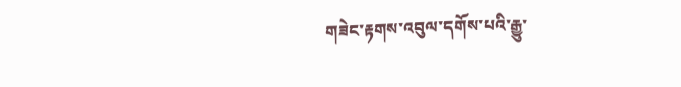གཟེང་རྟགས་འབུལ་དགོས་པའི་རྒྱུ་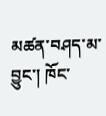མཚན་བཤད་མ་བྱུང་། ཁོང་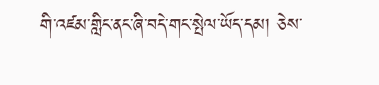གི་འཛམ་གླིང་ནང་ཞི་བདེ་གང་སྤེལ་ཡོད་དམ། ཅེས་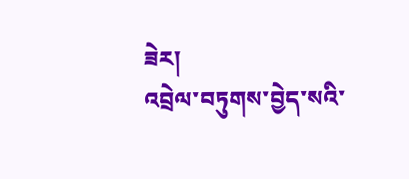ཟེར།
འབྲེལ་བཏུགས་བྱེད་སའི་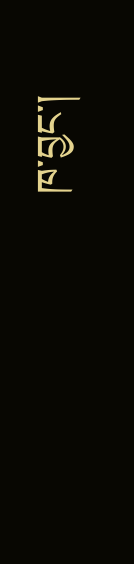ཁ་བྱང་།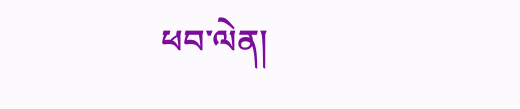ཕབ་ལེན།